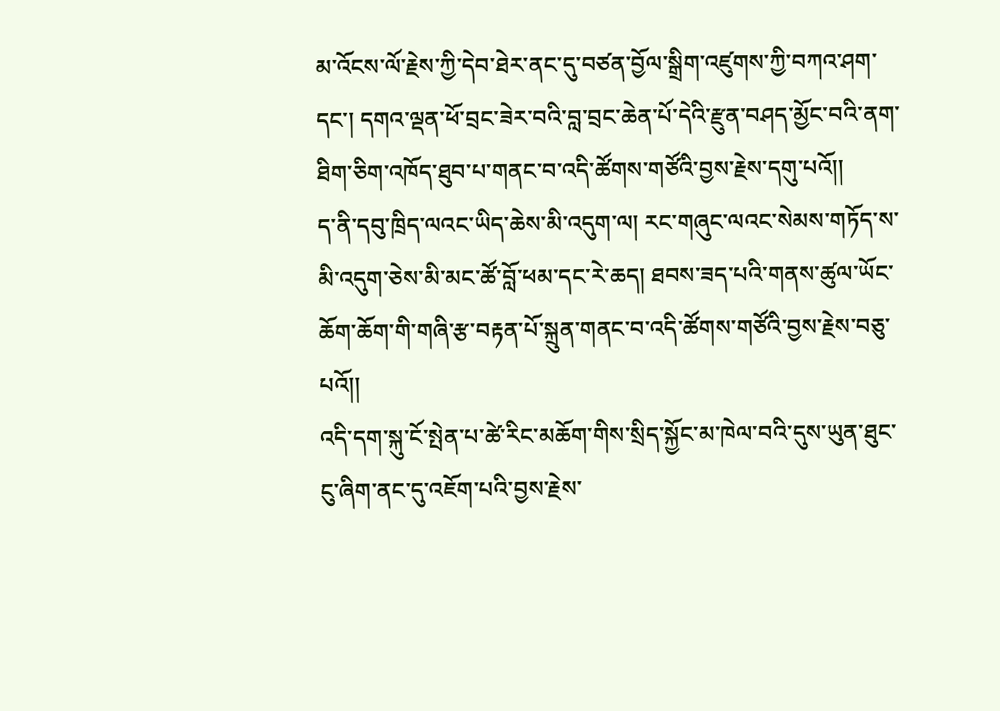མ་འོངས་ལོ་རྗེས་ཀྱི་དེབ་ཐེར་ནང་དུ་བཙན་བྱོལ་སྒྲིག་འཛུགས་ཀྱི་བཀའ་ཤག་དང་། དགའ་ལྡན་ཕོ་བྲང་ཟེར་བའི་བླ་བྲང་ཆེན་པོ་དེའི་རྫུན་བཤད་མྱོང་བའི་ནག་ཐིག་ཅིག་འཁོད་ཐུབ་པ་གནང་བ་འདི་ཚོགས་གཙོའི་བྱས་རྗེས་དགུ་པའོ།།
ད་ནི་དབུ་ཁྲིད་ལའང་ཡིད་ཆེས་མི་འདུག་ལ། རང་གཞུང་ལའང་སེམས་གཏོད་ས་མི་འདུག་ཅེས་མི་མང་ཚོ་བློ་ཕམ་དང་རེ་ཆད། ཐབས་ཟད་པའི་གནས་ཚུལ་ཡོང་ཆོག་ཆོག་གི་གཞི་རྩ་བརྟན་པོ་སྐྲུན་གནང་བ་འདི་ཚོགས་གཙོའི་བྱས་རྗེས་བཅུ་པའོ།།
འདི་དག་སྐུ་ངོ་སྤེན་པ་ཚེ་རིང་མཆོག་གིས་སྲིད་སྐྱོང་མ་ཁེལ་བའི་དུས་ཡུན་ཐུང་ངུ་ཞིག་ནང་དུ་འཇོག་པའི་བྱས་རྗེས་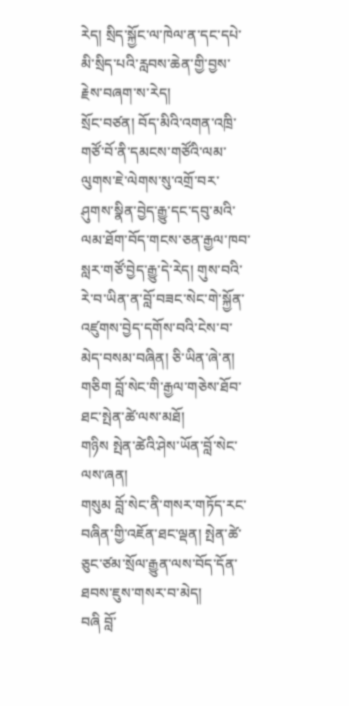རེད། སྲིད་སྐྱོང་ལ་ཁེལ་ན་དང་དཔེ་མི་སྲིད་པའི་རླབས་ཆེན་གྱི་བྱས་རྗེས་བཞག་ས་རེད།
སྲོང་བཙན། བོད་མིའི་འགན་འཁྲི་གཙོ་བོ་ནི་དམངས་གཙོའི་ལམ་ལུགས་ཇེ་ལེགས་སུ་འགྲོ་བར་ཤུགས་སྣིན་བྱེད་རྒྱུ་དང་དབུ་མའི་ལམ་ཐོག་བོད་གངས་ཅན་རྒྱལ་ཁབ་སླར་གཙོ་བྱེད་རྒྱུ་དེ་རེད། གུས་བའི་རེ་བ་ཡིན་ན་བློ་བཟང་སེང་གེ་སྐྱོན་འཛུགས་བྱེད་དགོས་བའི་ངེས་བ་མེད་བསམ་བཞིན། ཅི་ཡིན་ཞེ་ན།
གཅིག བློ་སེང་གི་རྒྱལ་གཅེས་ཐོབ་ཐང་སྤེན་ཚེ་ལས་མཐོ།
གཉིས སྤེན་ཚེའི་ཤེས་ཡོན་བློ་སེང་ལས་ཞན།
གསུམ བློ་སེང་ནི་གསར་གཏོད་རང་བཞིན་གྱི་འཇོན་ཐང་ལྡན། སྤེན་ཚེ་ཅུང་ཙམ་སྲོལ་རྒྱུན་ལས་བོད་དོན་ཐབས་ཇུས་གསར་བ་མེད།
བཞི བློ་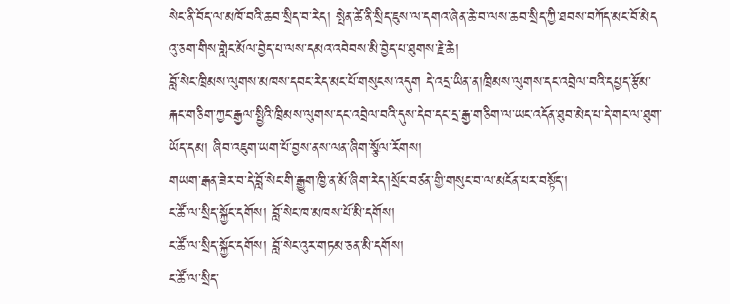སེང་ནི་བོད་ལ་མཁོ་བའི་ཆབ་སྲིད་བ་རེད། སྤེན་ཚེ་ནི་སྲིད་ཇུས་ལ་དགའ་ཞེན་ཆེ་བ་ལས་ཆབ་སྲིད་ཀྱི་ཐབས་བཀོད་མང་བོ་མེད
འུ་ཅག་གིས་གླེང་མོལ་བྱེད་པ་ལས་དམའ་འབེབས་མི་བྱེད་པ་ཐུགས་རྗེ་ཆེ།
བློ་སེང་ཁྲིམས་ལུགས་མཁས་དབང་རེད་མང་པོ་གསུངས་འདུག དེ་འདྲ་ཡིན་ན།ཁྲིམས་ལུགས་དང་འབྲེལ་བའི་དཔྱད་རྩོམ་རྐང་གཅིག་ཀྱང་རྒྱལ་སྤྱིའི་ཁྲིམས་ལུགས་དང་འབྲེལ་བའི་དུས་དེབ་དང་དྲ་རྒྱ་གཅིག་ལ་ཡང་འདོན་ཐུབ་མེད་པ་དེ་གང་ལ་ཐུག་ཡོད་དམ། ཞིབ་འཇུག་ཡག་པོ་བྱས་ནས་ལན་ཞིག་སྩོལ་རོགས།
གཡག་རྒན་ཟེར་བ་དེ་བློ་སེང་གི་རྒྱུག་ཁྱི་ན་མོ་ཞིག་རེད་།སྲོང་བཙན་གྱི་གསུང་བ་ལ་མངོན་པར་བསྟོད་།
ང་ཚོ་ལ་སྲིད་སྐྱོང་དགོས། བློ་སེང་ཁ་མཁས་པོ་མི་དགོས།
ང་ཚོ་ལ་སྲིད་སྐྱོང་དགོས། བློ་སེང་འུར་གཏམ་ཅན་མི་དགོས།
ང་ཚོ་ལ་སྲིད་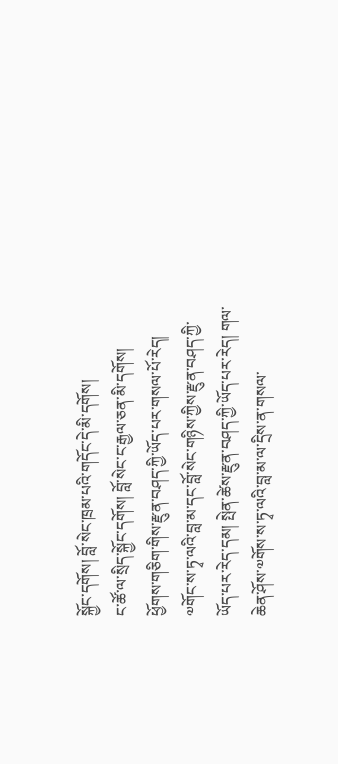སྐྱོང་དགོས། བློ་སེང་ཁྲམ་པའི་གདོང་དེ་མི་དགོས།
ང་ཚོ་ལ་སྲིད་སྐྱོང་དགོས། བློ་སེང་ང་རྒྱལ་ཅན་མི་དགོས།
ཕྱོགས་གཅིག་གིས་རྫུན་བཤད་ཀྱི་ཡོད་པར་གསལ་པོ་རེད། ༧གོང་ས་ཏྭ་ལའི་བླ་མ་དང་བློ་སེང་གཉིས་ཀྱིས་རྫུན་བཤད་ཀྱི་ཡོད་པར་རེད་དམ། སྤེན་ཚེས་རྫུན་བཤད་ཀྱི་ཡོད་པར་རེད། གལ་ཆེན་ཤོས་༧གོས་ས་ཏྭ་ལའི་བླ་མ་ལ་དྲིས་ན་གསལ་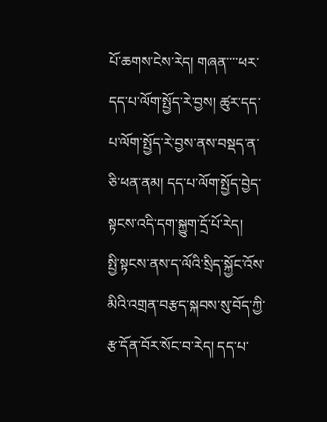པོ་ཆགས་ངེས་རེད། གཞན་་་་ཕར་དད་པ་ལོག་སྤྱོད་རེ་བྱས། ཚུར་དད་པ་ལོག་སྤྱོད་རེ་བྱས་ནས་བསྡད་ན་ཅི་ཕན་ནམ། དད་པ་ལོག་སྤྱོད་བྱེད་སྟངས་འདི་དག་སྐྱུག་དྲོ་པོ་རེད།
སྤྱི་སྟངས་ནས་ད་ལོའི་སྲིད་སྐྱོང་འོས་མིའི་འགྲན་བརྩད་སྐབས་སུ་བོད་ཀྱི་རྩ་དོན་བོར་སོང་བ་རེད། དད་པ་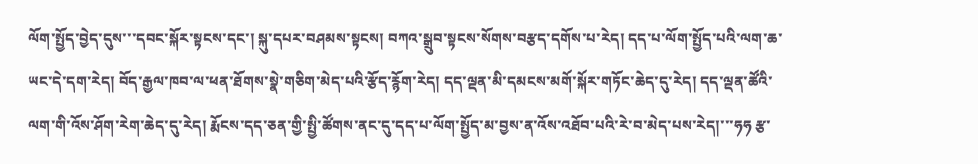ལོག་སྤྱོད་བྱེད་དུས་་་དབང་སྐོར་སྟངས་དང་། སྐུ་དཔར་བཤམས་སྟངས། བཀའ་སྒྲུབ་སྟངས་སོགས་བརྩད་དགོས་པ་རེད། དད་པ་ལོག་སྤྱོད་པའི་ལག་ཆ་ཡང་དེ་དག་རེད། བོད་རྒྱལ་ཁབ་ལ་ཕན་ཐོགས་སྣེ་གཅིག་མེད་པའི་རྩོད་རྙོག་རེད། དད་ལྡན་མི་དམངས་མགོ་སྐོར་གཏོང་ཆེད་དུ་རེད། དད་ལྡན་ཚོའི་ལག་གི་འོས་ཤོག་རེག་ཆེད་དུ་རེད། རྨོངས་དད་ཅན་གྱི་སྤྱི་ཚོགས་ནང་དུ་དད་པ་ལོག་སྤྱོད་མ་བྱས་ན་འོས་འཐོབ་པའི་རེ་བ་མེད་པས་རེད།་་་ཧཧ རྩ་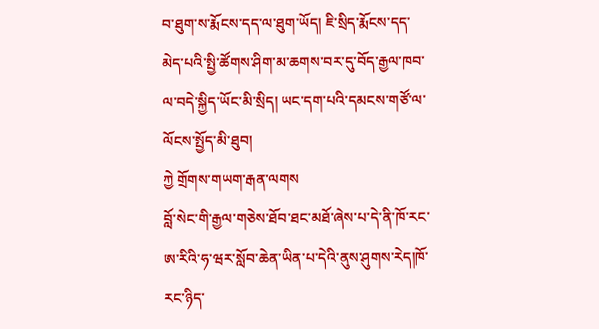བ་ཐུག་ས་རྨོངས་དད་ལ་ཐུག་ཡོད། ཇི་སྲིད་རྨོངས་དད་མེད་པའི་སྤྱི་ཚོགས་ཤིག་མ་ཆགས་བར་དུ་བོད་རྒྱལ་ཁབ་ལ་བདེ་སྐྱིད་ཡོང་མི་སྲིད། ཡང་དག་པའི་དམངས་གཙོ་ལ་ལོངས་སྤྱོད་མི་ཐུབ།
ཀྱེ གྲོགས་གཡག་རྒན་ལགས
བློ་སེང་གི་རྒྱལ་གཅེས་ཐོབ་ཐང་མཐོ་ཞེས་པ་དེ་ནི་ཁོ་རང་ཨ་རིའི་ཧ་ཝར་སློབ་ཆེན་ཡིན་པ་དེའི་ནུས་ཤུགས་རེད།ཁོ་རང་ཉིད་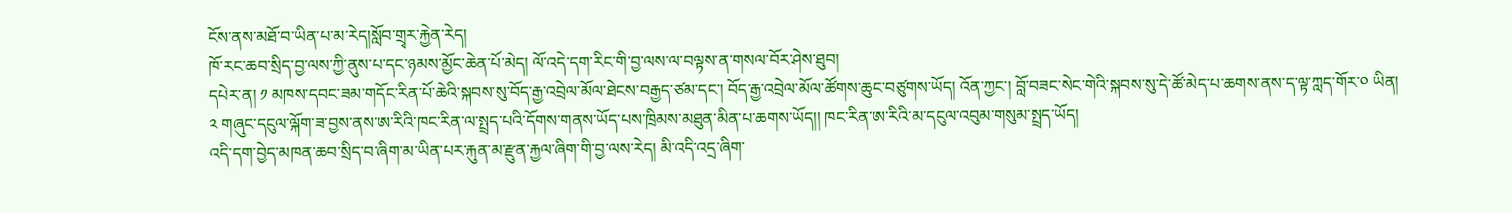ངོས་ནས་མཐོ་བ་ཡིན་པ་མ་རེད།སློབ་གྲྭར་རྐྱེན་རེད།
ཁོ་རང་ཆབ་སྲིད་བྱ་ལས་ཀྱི་ནུས་པ་དང་ཉམས་མྱོང་ཆེན་པོ་མེད། ལོ་འདེ་དག་རིང་གི་བྱ་ལས་ལ་བལྟས་ན་གསལ་བོར་ཤེས་ཐུབ།
དཔེར་ན། ༡ མཁས་དབང་ཟམ་གདོང་རིན་པོ་ཆེའི་སྐབས་སུ་བོད་རྒྱ་འབྲེལ་མོལ་ཐེངས་བརྒྱད་ཙམ་དང་། བོད་རྒྱ་འབྲེལ་མོལ་ཚོགས་ཆུང་བཙུགས་ཡོད། འོན་ཀྱང་། བློ་བཟང་སེང་གེའི་སྐབས་སུ་དེ་ཚོ་མེད་པ་ཆགས་ནས་ད་ལྟ་ཀླད་གོར་༠ ཡིན།
༢ གཞུང་དངུལ་ལྐོག་ཟ་བྱས་ནས་ཨ་རིའི་ཁང་རིན་ལ་སྤྲད་པའི་དོགས་གནས་ཡོད་པས་ཁྲིམས་མཐུན་མིན་པ་ཆགས་ཡོད།། ཁང་རིན་ཨ་རིའི་མ་དངུལ་འབུམ་གསུམ་སྤྲད་ཡོད།
འདི་དག་བྱེད་མཁན་ཆབ་སྲིད་བ་ཞིག་མ་ཡིན་པར་རྐུན་མ་རྫུན་རྐྱལ་ཞིག་གི་བྱ་ལས་རེད། མི་འདི་འདྲ་ཞིག་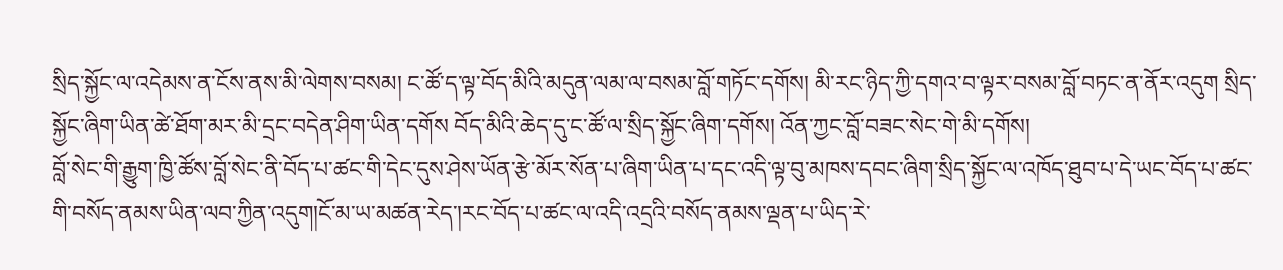སྲིད་སྐྱོང་ལ་འདེམས་ན་ངོས་ནས་མི་ལེགས་བསམ། ང་ཚོ་ད་ལྟ་བོད་མིའི་མདུན་ལམ་ལ་བསམ་བློ་གཏོང་དགོས། མི་རང་ཉིད་ཀྱི་དགའ་བ་ལྟར་བསམ་བློ་བཏང་ན་ནོར་འདུག སྲིད་སྐྱོང་ཞིག་ཡིན་ཚེ་ཐོག་མར་མི་དྲང་བདེན་ཤིག་ཡིན་དགོས བོད་མིའི་ཆེད་དུ་ང་ཚོ་ལ་སྲིད་སྐྱོང་ཞིག་དགོས། འོན་ཀྱང་བློ་བཟང་སེང་གེ་མི་དགོས།
བློ་སེང་གི་རྒྱུག་ཁྱི་ཚོས་བློ་སེང་ནི་བོད་པ་ཚང་གི་དེང་དུས་ཤེས་ཡོན་རྩེ་མོར་སོན་པ་ཞིག་ཡིན་པ་དང་འདི་ལྟ་བུ་མཁས་དབང་ཞིག་སྲིད་སྐྱོང་ལ་འཁོད་ཐུབ་པ་དེ་ཡང་བོད་པ་ཚང་གི་བསོད་ནམས་ཡིན་ལབ་ཀྱིན་འདུག།ངོ་མ་ཡ་མཚན་རེད་།རང་བོད་པ་ཚང་ལ་འདི་འདྲའི་བསོད་ནམས་ལྡན་པ་ཡིད་རེ་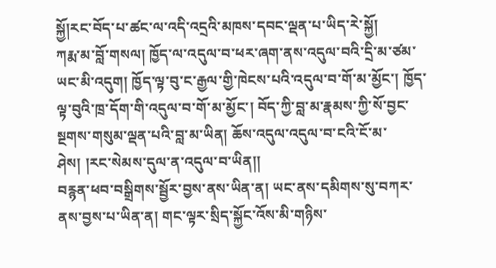སྐྱོ།རང་བོད་པ་ཚང་ལ་འདི་འདྲའི་མཁས་དབང་ལྡན་པ་ཡིད་རེ་སྐྱོ།
ཀརྨ་མ་བློ་གསལ། ཁྱོད་ལ་འདུལ་བ་ཕར་ཞག་ནས་འདུལ་བའི་དྲི་མ་ཙམ་ཡང་མི་འདུག། ཁྱོད་ལྟ་བུ་ང་རྒྱལ་གྱི་ཁེངས་པའི་འདུལ་བ་གོ་མ་མྱོང་། ཁྱོད་ལྟ་བུའི་ཁྲ་དོག་གི་འདུལ་བ་གོ་མ་མྱོང་། བོད་ཀྱི་བླ་མ་རྣམས་ཀྱི་སོ་བྱང་སྔགས་གསུམ་ལྡན་པའི་བླ་མ་ཡིན། ཆོས་འདུལ་འདུལ་བ་ངའི་ངོ་མ་ཤེས། །རང་སེམས་དུལ་ན་འདུལ་བ་ཡིན།།
བརྙན་ཕབ་བསྒྲིགས་སྦྱོར་བྱས་ནས་ཡིན་ན། ཡང་ནས་དམིགས་སུ་བཀར་ནས་བྱས་པ་ཡིན་ན། གང་ལྟར་སྲིད་སྐྱོང་འོས་མི་གཉིས་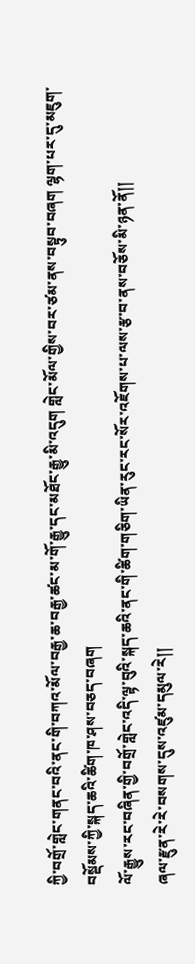ཀྱི་བགྲོ་གླེང་གནང་བའི་ནང་གི་བཀའ་མོལ་བརྒྱ་ཆ་བརྒྱ་ཚང་མ་གོ་རྒྱུ་དང་མཐོང་རྒྱུ་མི་འདུག གླེང་མོལ་གྱིས་བར་ཙམ་ནས་བསྟུབ་བཞག ལྷག་པར་དུ་མཇུག་བསྡོམས་ཀྱི་སྐད་ཆའི་ཚིག་ཁ་ཤས་བཅད་བཞག
ལོ་རྒྱུས་རང་བཞིན་གྱི་བགྲོ་གླེང་འདི་ལྟ་བུའི་སྐད་ཆའི་ནང་གི་ཚིག་གཅིག་ཡིན་རུང་རང་སོར་འཇོགས་པ་ལས་རྩ་བ་ནས་བཅོས་མི་ཉན་ནོ།།
ཞལ་རྫུན་རེ་རེ་བསགས་དུས་འཛུམ་དམུལ་རེ།།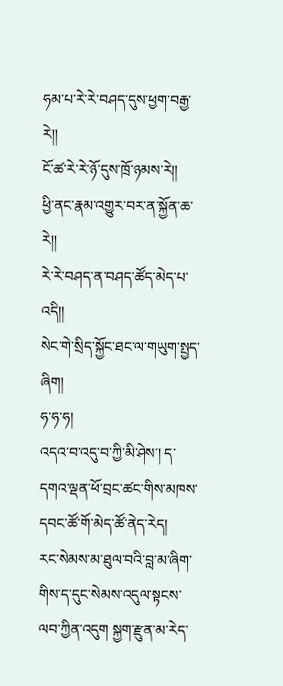ཧམ་པ་རེ་རེ་བཤད་དུས་ཕྱག་བརྒྱ་རེ།།
ངོ་ཚ་རེ་རེ་ཉོ་དུས་ཁྲོ་ཉམས་རེ།།
ཕྱི་ནང་རྣམ་འགྱུར་བར་ན་སྐྱོན་ཆ་རེ།།
རེ་རེ་བཤད་ན་བཤད་ཚོད་མེད་པ་འདི།།
སེང་གེ་སྲིད་སྐྱོང་ཐང་ལ་གཡུག་སྤྱད་ཞིག།
ཧ་ཧ་ཧ།
འདའ་བ་འདུ་བ་ཀྱི་མི་ཤེས་། ད་དགའ་ལྡན་ཕོ་བྲང་ཚང་གིས་མཁས་དབང་ཚོ་གོ་མེད་ཚོ་ནེད་རེད།
རང་སེམས་མ་ཐུལ་བའི་བླ་མ་ཞིག་གིས་ད་དུང་སེམས་འདུལ་སྟངས་ལབ་ཀྱིན་འདུག སྐྱག་རྫུན་མ་རེད་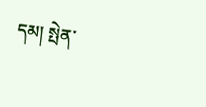དམ། སྤེན་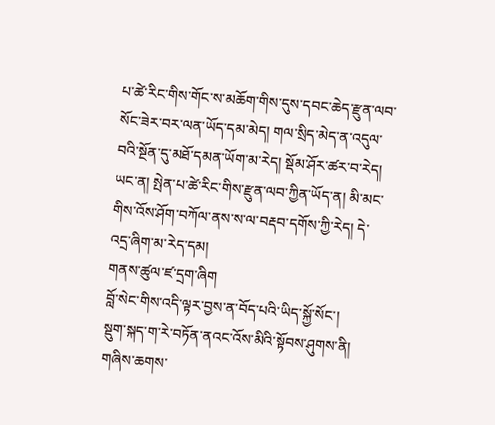པ་ཚེ་རིང་གིས་གོང་ས་མཆོག་གིས་དུས་དབང་ཆེད་རྫུན་ལབ་སོང་ཟེར་བར་ལན་ཡོད་དམ་མེད། གལ་སྲིད་མེད་ན་འདུལ་བའི་སྔོན་དུ་མཐོ་དམན་ཡོག་མ་རེད། སྡོམ་ཤོར་ཚར་བ་རེད། ཡང་ན། སྤེན་པ་ཚེ་རིང་གིས་རྫུན་ལབ་ཀྱིན་ཡོད་ན། མི་མང་གིས་འོས་ཤོག་བཀོལ་ནས་ས་ལ་བརྡབ་དགོས་ཀྱི་རེད། དེ་འདྲ་ཞིག་མ་རེད་དམ།
གནས་ཚུལ་ཛ་དྲག་ཞིག
བློ་སེང་གིས་འདི་ལྟར་བྱས་ན་བོད་པའི་ཡིད་སྐྱོ་སོང་།
སྡུག་སྐད་ག་རེ་བཏོན་ནའང་འོས་མིའི་སྟོབས་ཤུགས་ནི། གཞིས་ཆགས་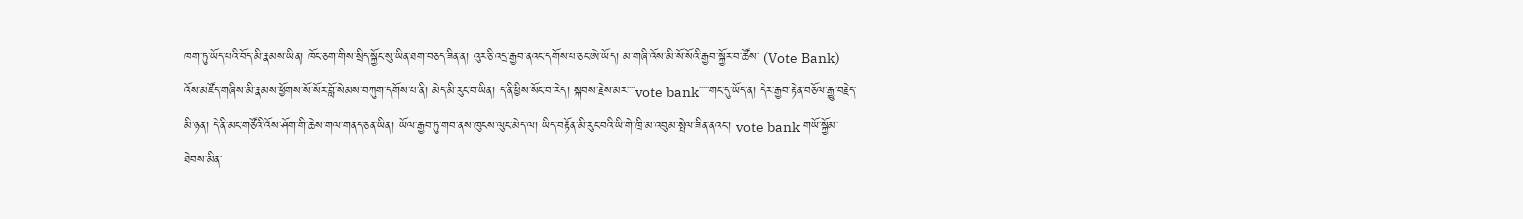ཁག་ཏུ་ཡོད་པའི་བོད་མི་རྣམས་ཡིན། ཁོང་ཅག་གིས་སྲིད་སྐྱོང་སུ་ཡིན་ཐག་བཅད་ཟིན་ན། འུར་ཅི་འདྲ་རྒྱབ་ནའང་དགོས་པ་ཅང་ཨེ་ཡོད། མ་གཞི་འོས་མི་སོ་སོའི་རྒྱབ་སྐྱོར་བ་ཚོས་ (Vote Bank) འོས་མཛོད་གཞིས་མི་རྣམས་ཕྱོགས་སོ་སོར་བློ་སེམས་བཀུག་དགོས་པ་ནི། མེད་མི་རུང་བ་ཡིན། ད་ནི་ཕྱིས་སོང་བ་རེད། སྐབས་རྗེས་མར་་་་vote bank་་་་་གང་དུ་ཡོད་ན། དེར་རྒྱབ་རྟེན་བཅོལ་རྒྱུ་བརྗེད་མི་ཉན། དེ་ནི་མང་གཙོའི་འོས་ཤོག་གི་ཆེས་གལ་གནད་ཅན་ཡིན། ཡོལ་རྒྱབ་ཏུ་གབ་ནས་ཁུངས་ལུང་མེད་ལ། ཡིད་བརྟོན་མི་རུང་བའི་ཡི་གེ་ཁྲི་མ་འབུམ་སྤེལ་ཟིན་ནའང་། vote bank གཡོ་སྐྱོམ་ཐེབས་མིན་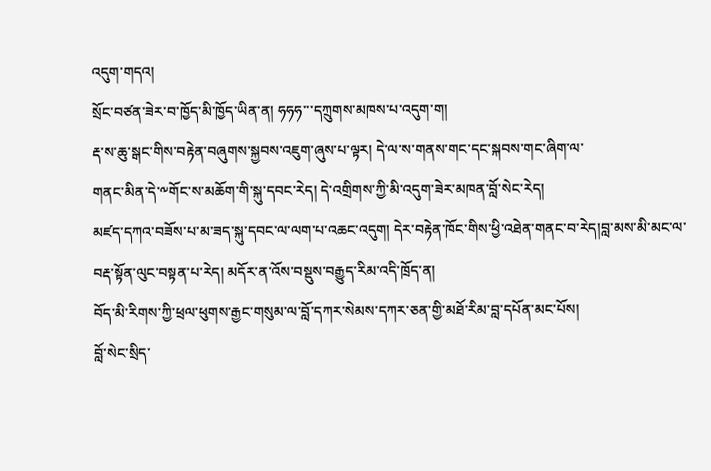འདུག་གདའ།
སྲོང་བཙན་ཟེར་བ་ཁྱོད་མི་ཁྱོད་ཡིན་ན། ཧཧཧ་་་དཀྲུགས་མཁས་པ་འདུག་ག།
རྡ་ས་ཆུ་སྒང་གིས་བརྟེན་བཞུགས་སྐྱབས་འཇུག་ཞུས་པ་ལྟར། དེ་ལ་ས་གནས་གང་དང་སྐབས་གང་ཞིག་ལ་
གནང་མིན་དེ་༸གོང་ས་མཆོག་གི་སྐུ་དབང་རེད། དེ་འགྲིགས་ཀྱི་མི་འདུག་ཟེར་མཁན་བློ་སེང་རེད།
མཛད་དཀའ་བཟོས་པ་མ་ཟད་སྐུ་དབང་ལ་ལག་པ་འཆང་འདུག། དེར་བརྟེན་ཁོང་གིས་ཕྱི་འཐེན་གནང་བ་རེད།བླ་མས་མི་མང་ལ་བརྡ་སྟོན་ལུང་བསྟན་པ་རེད། མདོར་ན་འོས་བསྡུས་བརྒྱུད་རིམ་འདི་ཁྲོད་ན།
བོད་མི་རིགས་ཀྱི་ཕྲལ་ཕུགས་རྒྱང་གསུམ་ལ་བློ་དཀར་སེམས་དཀར་ཅན་གྱི་མཐོ་རིམ་བླ་དཔོན་མང་པོས།
བློ་སེང་སྲིད་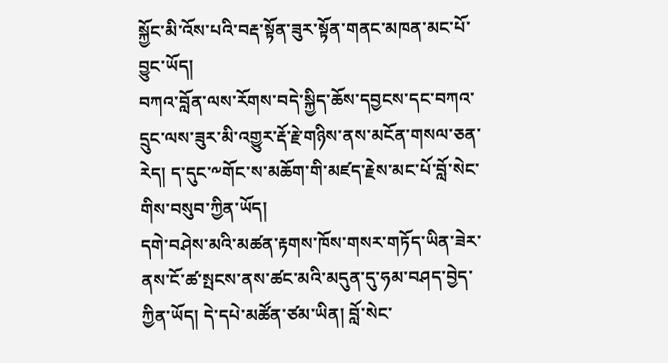སྐྱོང་མི་འོས་པའི་བརྡ་སྟོན་ཟུར་སྟོན་གནང་མཁན་མང་པོ་བྱུང་ཡོད།
བཀའ་བློན་ལས་རོགས་བདེ་སྐྱིད་ཆོས་དབྱངས་དང་བཀའ་དྲུང་ལས་ཟུར་མི་འགྱུར་རྡོ་རྗེ་གཉིས་ནས་མངོན་གསལ་ཅན་རེད། ད་དུང་༸གོང་ས་མཆོག་གི་མཛད་རྗེས་མང་པོ་བློ་སེང་གིས་བསུབ་ཀྱིན་ཡོད།
དགེ་བཤེས་མའི་མཚན་རྟགས་ཁོས་གསར་གཏོད་ཡིན་ཟེར་ནས་ངོ་ཚ་སྤངས་ནས་ཚང་མའི་མདུན་དུ་ཧམ་བཤད་བྱེད་ཀྱིན་ཡོད། དེ་དཔེ་མཚོན་ཙམ་ཡིན། བློ་སེང་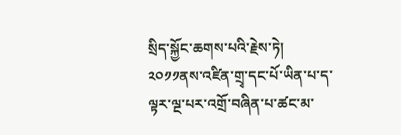སྲིད་སྐྱོང་ཆགས་པའི་རྗེས་ཏེ། ༢༠༡༡ནས་འཛིན་གྲྭ་དང་པོ་ཡིན་པ་ད་ལྟར་ལྔ་པར་འགྲོ་བཞིན་པ་ཚང་མ་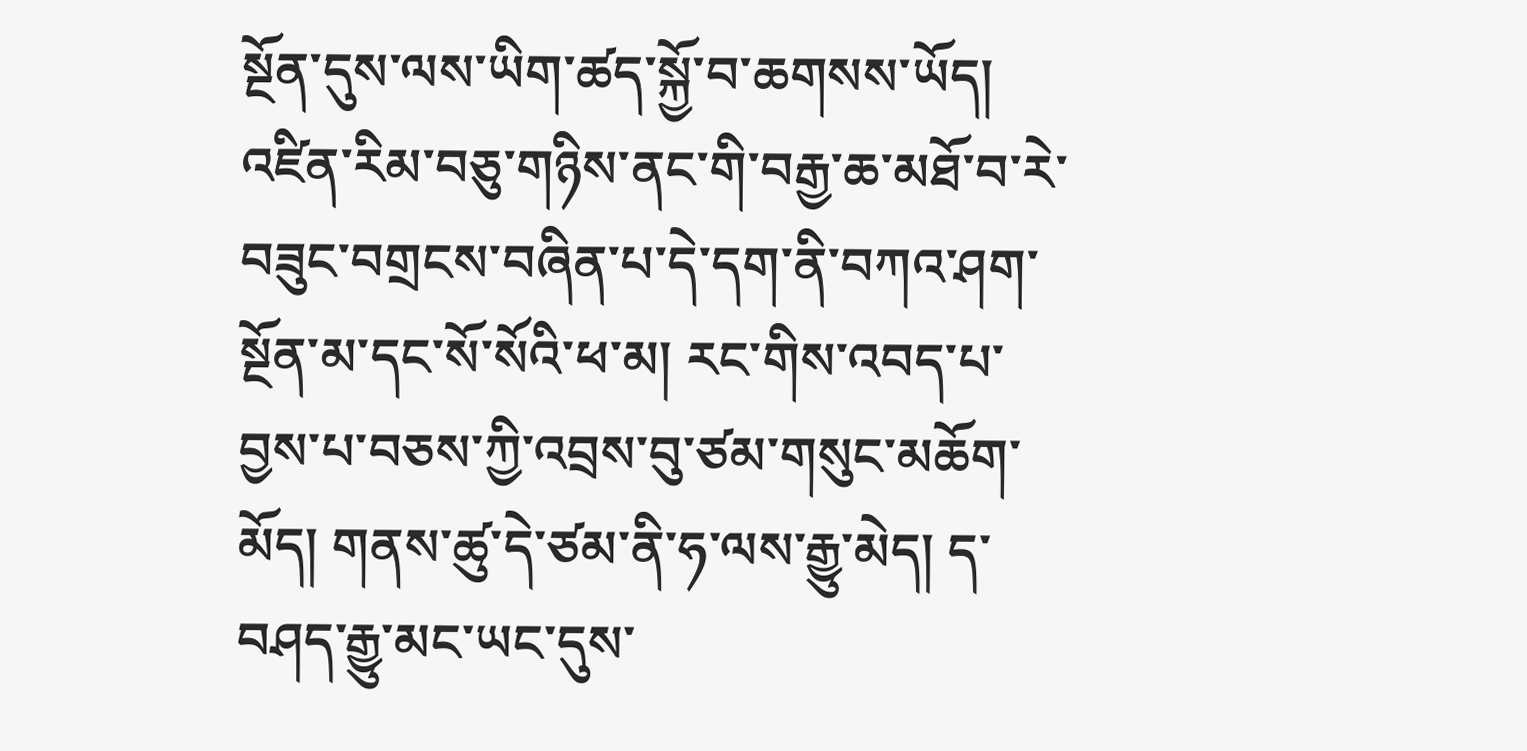སྔོན་དུས་ལས་ཡིག་ཚད་སྐྱོ་བ་ཆགསས་ཡོད།
འཛིན་རིམ་བཅུ་གཉིས་ནང་གི་བརྒྱ་ཆ་མཐོ་བ་རེ་བཟུང་བགྲངས་བཞིན་པ་དེ་དག་ནི་བཀའ་ཤག་སྔོན་མ་དང་སོ་སོའི་ཕ་མ། རང་གིས་འབད་པ་བྱས་པ་བཅས་ཀྱི་འབྲས་བུ་ཙམ་གསུང་མཆོག་མོད། གནས་ཚུ་དེ་ཙམ་ནི་ཧ་ལས་རྒྱུ་མེད། ད་བཤད་རྒྱུ་མང་ཡང་དུས་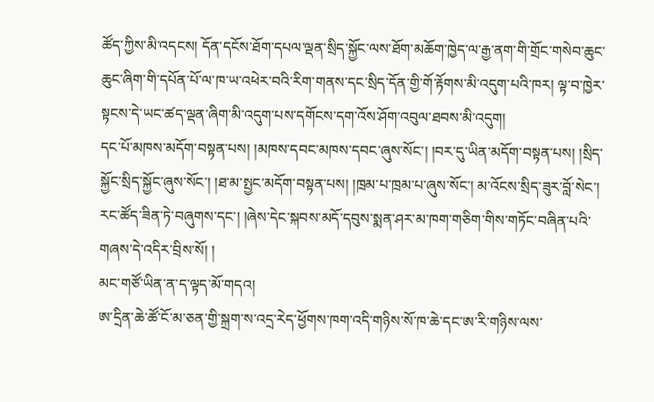ཚོད་ཀྱིས་མི་འདངས། དོན་དངོས་ཐོག་དཔལ་ལྡན་སྲིད་སྐྱོང་ལས་ཐོག་མཆོག་ཁྱེད་ལ་རྒྱ་ནག་གི་གྲོང་གསེབ་ཆུང་ཆུང་ཞིག་གི་དཔོན་པོ་ལ་ཁ་ཡ་འཕེར་བའི་རིག་གནས་དང་སྲིད་དོན་གྱི་གོ་རྟོགས་མི་འདུག་པའི་ཁར། ལྟ་བ་ཁྱེར་སྟངས་དེ་ཡང་ཚད་ལྡན་ཞིག་མི་འདུག་པས་དགོངས་དག་འོས་ཤོག་འབུལ་ཐབས་མི་འདུག།
དང་པོ་མཁས་མདོག་བསྟན་པས། །མཁས་དབང་མཁས་དབང་ཞུས་སོང་། །བར་དུ་ཡིན་མདོག་བསྟན་པས། །སྲིད་སྐྱོང་སྲིད་སྐྱོང་ཞུས་སོང་། །ཐ་མ་སྤྱང་མདོག་བསྟན་པས། །ཁྲམ་པ་ཁྲམ་པ་ཞུས་སོང་། མ་འོངས་སྲིད་ཟུར་བློ་སེང་། རང་ཚོད་ཟིན་ཏེ་བཞུགས་དང་། །ཞེས་དེང་སྐབས་མདོ་དབུས་སྨན་ཤར་མ་ཁག་གཅིག་གིས་གཏོང་བཞིན་པའི་གཞས་དེ་འདིར་བྲིས་སོ། །
མང་གཙོ་ཡིན་ན་ད་ལྟད་མོ་གདའ།
ཨ་དྲིན་ཆེ་ཚོ་ངོ་མ་ཅན་གྱི་སྐྲག་ས་འདྲ་རེད་ཕྱོགས་ཁག་འདི་གཉིས་སོ་ཁ་ཆེ་དང་ཨ་རི་གཉིས་ལས་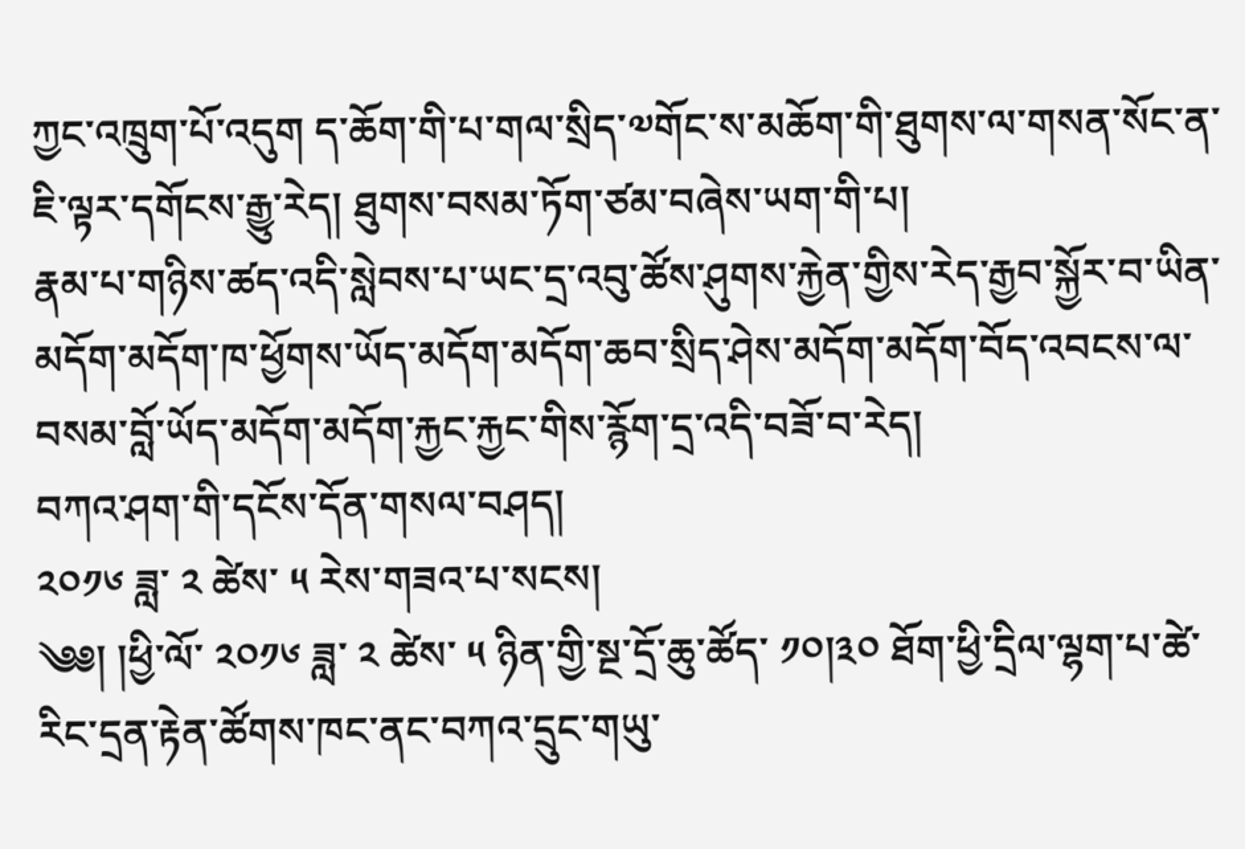ཀྱང་འཁྲུག་པོ་འདུག ད་ཆོག་གི་པ་གལ་སྲིད་༧གོང་ས་མཆོག་གི་ཐུགས་ལ་གསན་སོང་ན་ཇི་ལྟར་དགོངས་རྒྱུ་རེད། ཐུགས་བསམ་ཏོག་ཙམ་བཞེས་ཡག་གི་པ།
རྣམ་པ་གཉིས་ཚད་འདི་སླེབས་པ་ཡང་དྲ་འབུ་ཚོས་ཤུགས་རྐྱེན་གྱིས་རེད་རྒྱབ་སྐྱོར་བ་ཡིན་མདོག་མདོག་ཁ་ཕྱོགས་ཡོད་མདོག་མདོག་ཆབ་སྲིད་ཤེས་མདོག་མདོག་བོད་འབངས་ལ་བསམ་བློ་ཡོད་མདོག་མདོག་རྐྱང་རྐྱང་གིས་རྙོག་དྲ་འདི་བཟོ་བ་རེད།
བཀའ་ཤག་གི་དངོས་དོན་གསལ་བཤད།
༢༠༡༦ ཟླ་ ༢ ཚེས་ ༥ རེས་གཟའ་པ་སངས།
༄༅། །ཕྱི་ལོ་ ༢༠༡༦ ཟླ་ ༢ ཚེས་ ༥ ཉིན་གྱི་སྔ་དྲོ་ཆུ་ཚོད་ ༡༠།༣༠ ཐོག་ཕྱི་དྲིལ་ལྷག་པ་ཚེ་རིང་དྲན་རྟེན་ཚོགས་ཁང་ནང་བཀའ་དྲུང་གཡུ་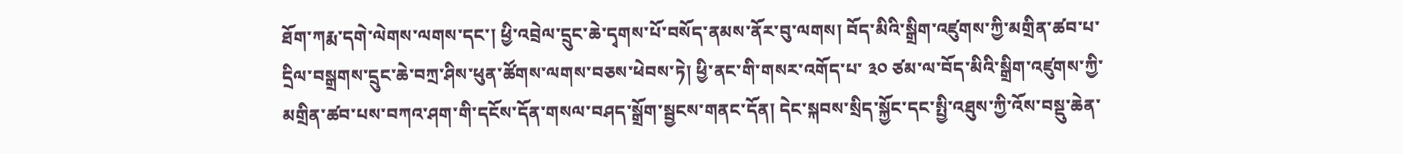ཐོག་ཀརྨ་དགེ་ལེགས་ལགས་དང་། ཕྱི་འབྲེལ་དྲུང་ཆེ་དྭགས་པོ་བསོད་ནམས་ནོར་བུ་ལགས། བོད་མིའི་སྒྲིག་འཛུགས་ཀྱི་མགྲིན་ཚབ་པ་དྲིལ་བསྒྲགས་དྲུང་ཆེ་བཀྲ་ཤིས་ཕུན་ཚོགས་ལགས་བཅས་ཕེབས་ཏེ། ཕྱི་ནང་གི་གསར་འགོད་པ་ ༣༠ ཙམ་ལ་བོད་མིའི་སྒྲིག་འཛུགས་ཀྱི་མགྲིན་ཚབ་པས་བཀའ་ཤག་གི་དངོས་དོན་གསལ་བཤད་སྒྲོག་སྦྱངས་གནང་དོན། དེང་སྐབས་སྲིད་སྐྱོང་དང་སྤྱི་འཐུས་ཀྱི་འོས་བསྡུ་ཆེན་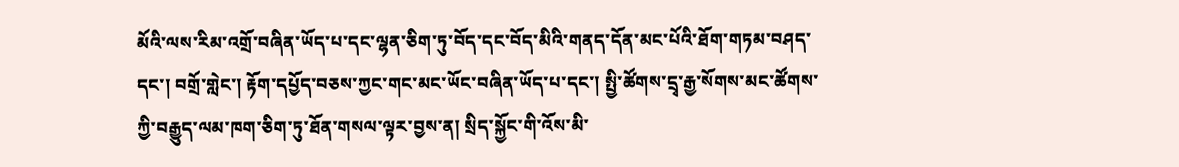མོའི་ལས་རིམ་འགྲོ་བཞིན་ཡོད་པ་དང་ལྷན་ཅིག་ཏུ་བོད་དང་བོད་མིའི་གནད་དོན་མང་པོའི་ཐོག་གཏམ་བཤད་དང་། བགྲོ་གླེང་། རྟོག་དཔྱོད་བཅས་ཀྱང་གང་མང་ཡོང་བཞིན་ཡོད་པ་དང་། སྤྱི་ཚོགས་དྲྭ་རྒྱ་སོགས་མང་ཚོགས་ཀྱི་བརྒྱུད་ལམ་ཁག་ཅིག་ཏུ་ཐོན་གསལ་ལྟར་བྱས་ན། སྲིད་སྐྱོང་གི་འོས་མི་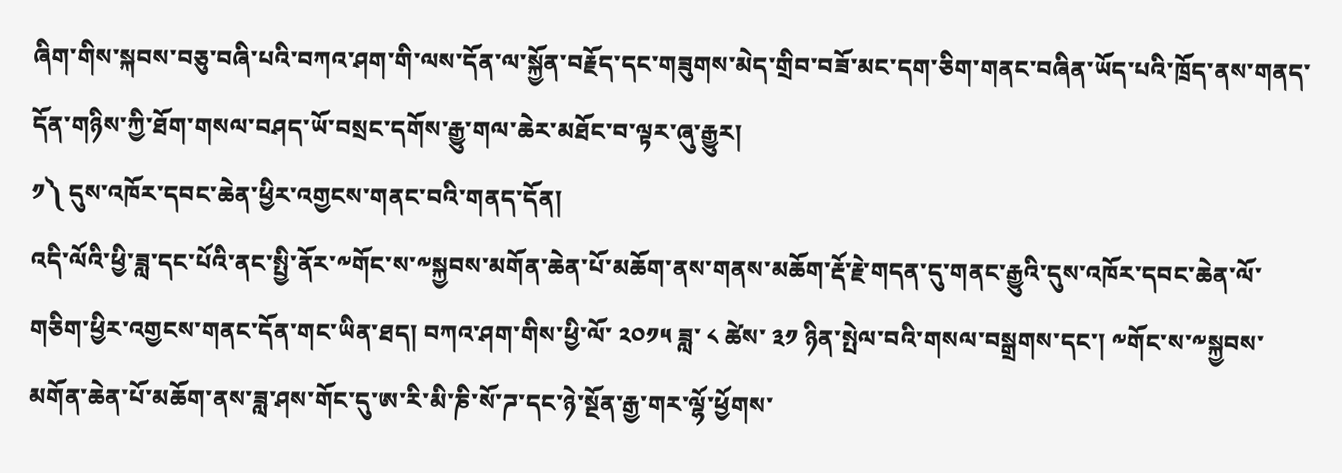ཞིག་གིས་སྐབས་བཅུ་བཞི་པའི་བཀའ་ཤག་གི་ལས་དོན་ལ་སྐྱོན་བརྗོད་དང་གཟུགས་མེད་གྲིབ་བཟོ་མང་དག་ཅིག་གནང་བཞིན་ཡོད་པའི་ཁྲོད་ནས་གནད་དོན་གཉིས་ཀྱི་ཐོག་གསལ་བཤད་ཡོ་བསྲང་དགོས་རྒྱུ་གལ་ཆེར་མཐོང་བ་ལྟར་ཞུ་རྒྱུར།
༡༽ དུས་འཁོར་དབང་ཆེན་ཕྱིར་འགྱངས་གནང་བའི་གནད་དོན།
འདི་ལོའི་ཕྱི་ཟླ་དང་པོའི་ནང་སྤྱི་ནོར་༸གོང་ས་༸སྐྱབས་མགོན་ཆེན་པོ་མཆོག་ནས་གནས་མཆོག་རྡོ་རྗེ་གདན་དུ་གནང་རྒྱུའི་དུས་འཁོར་དབང་ཆེན་ལོ་གཅིག་ཕྱིར་འགྱངས་གནང་དོན་གང་ཡིན་ཐད། བཀའ་ཤག་གིས་ཕྱི་ལོ་ ༢༠༡༥ ཟླ་ ༨ ཚེས་ ༣༡ ཉིན་སྤེལ་བའི་གསལ་བསྒྲགས་དང་། ༸གོང་ས་༸སྐྱབས་མགོན་ཆེན་པོ་མཆོག་ནས་ཟླ་ཤས་གོང་དུ་ཨ་རི་མི་ཎི་སོ་ཌ་དང་ཉེ་སྔོན་རྒྱ་གར་ལྷོ་ཕྱོགས་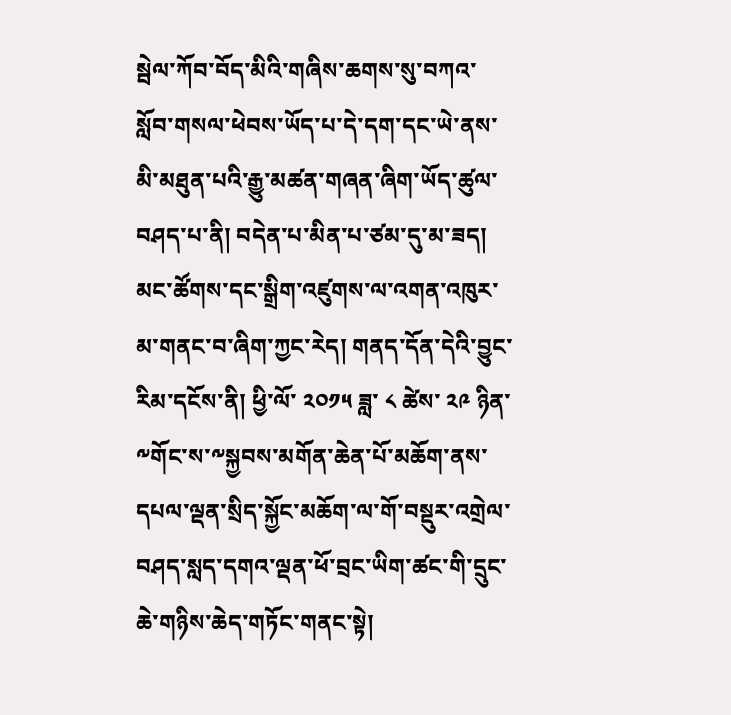སྦེལ་ཀོབ་བོད་མིའི་གཞིས་ཆགས་སུ་བཀའ་སློབ་གསལ་ཕེབས་ཡོད་པ་དེ་དག་དང་ཡེ་ནས་མི་མཐུན་པའི་རྒྱུ་མཚན་གཞན་ཞིག་ཡོད་ཚུལ་བཤད་པ་ནི། བདེན་པ་མིན་པ་ཙམ་དུ་མ་ཟད། མང་ཚོགས་དང་སྒྲིག་འཛུགས་ལ་འགན་འཁུར་མ་གནང་བ་ཞིག་ཀྱང་རེད། གནད་དོན་དེའི་བྱུང་རིམ་དངོས་ནི། ཕྱི་ལོ་ ༢༠༡༥ ཟླ་ ༨ ཚེས་ ༢༩ ཉིན་༸གོང་ས་༸སྐྱབས་མགོན་ཆེན་པོ་མཆོག་ནས་དཔལ་ལྡན་སྲིད་སྐྱོང་མཆོག་ལ་གོ་བསྡུར་འགྲེལ་བཤད་སླད་དགའ་ལྡན་ཕོ་བྲང་ཡིག་ཚང་གི་དྲུང་ཆེ་གཉིས་ཆེད་གཏོང་གནང་སྟེ།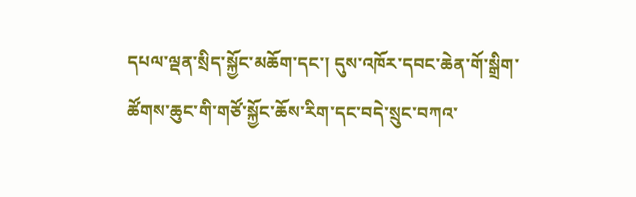དཔལ་ལྡན་སྲིད་སྐྱོང་མཆོག་དང་། དུས་འཁོར་དབང་ཆེན་གོ་སྒྲིག་ཚོགས་ཆུང་གི་གཙོ་སྐྱོང་ཆོས་རིག་དང་བདེ་སྲུང་བཀའ་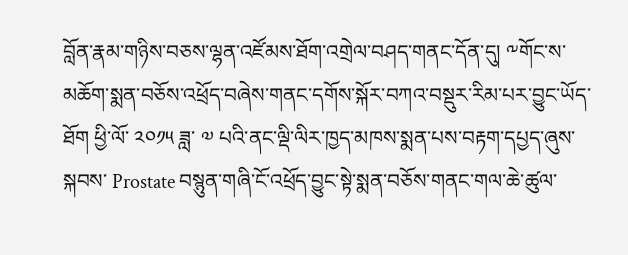བློན་རྣམ་གཉིས་བཅས་ལྷན་འཛོམས་ཐོག་འགྲེལ་བཤད་གནང་དོན་དུ། ༸གོང་ས་མཆོག་སྨན་བཅོས་འཕྲོད་བཞེས་གནང་དགོས་སྐོར་བཀའ་བསྡུར་རིམ་པར་བྱུང་ཡོད་ཐོག ཕྱི་ལོ་ ༢༠༡༥ ཟླ་ ༧ པའི་ནང་ལྡི་ལིར་ཁྱད་མཁས་སྨན་པས་བརྟག་དཔྱད་ཞུས་སྐབས་ Prostate བསྙུན་གཞི་ངོ་འཕྲོད་བྱུང་སྟེ་སྨན་བཅོས་གནང་གལ་ཆེ་ཚུལ་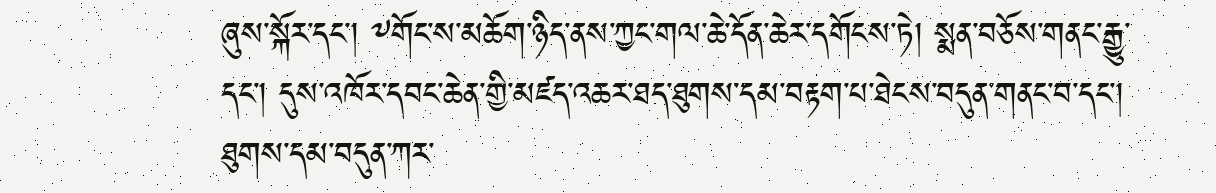ཞུས་སྐོར་དང་། ༸གོང་ས་མཆོག་ཉིད་ནས་ཀྱང་གལ་ཆེ་དོན་ཆེར་དགོངས་ཏེ། སྨན་བཅོས་གནང་རྒྱུ་དང་། དུས་འཁོར་དབང་ཆེན་གྱི་མཛད་འཆར་ཐད་ཐུགས་དམ་བརྟག་པ་ཐེངས་བདུན་གནང་བ་དང་། ཐུགས་དམ་བདུན་ཀར་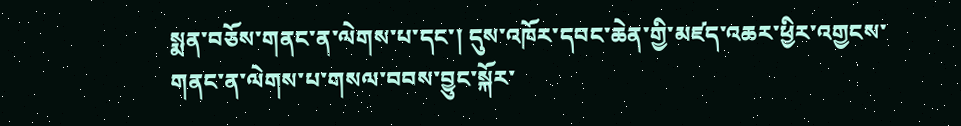སྨན་བཅོས་གནང་ན་ལེགས་པ་དང་། དུས་འཁོར་དབང་ཆེན་གྱི་མཛད་འཆར་ཕྱིར་འགྱངས་གནང་ན་ལེགས་པ་གསལ་བབས་བྱུང་སྐོར་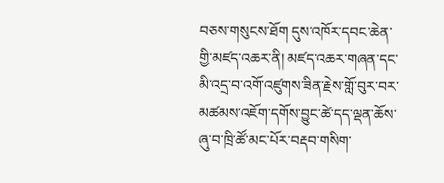བཅས་གསུངས་ཐོག དུས་འཁོར་དབང་ཆེན་གྱི་མཛད་འཆར་ནི། མཛད་འཆར་གཞན་དང་མི་འདྲ་བ་འགོ་འཛུགས་ཟིན་རྗེས་གློ་བུར་བར་མཚམས་འཇོག་དགོས་བྱུང་ཚེ་དད་ལྡན་ཆོས་ཞུ་བ་ཁྲི་ཚོ་མང་པོར་བརྡབ་གསིག་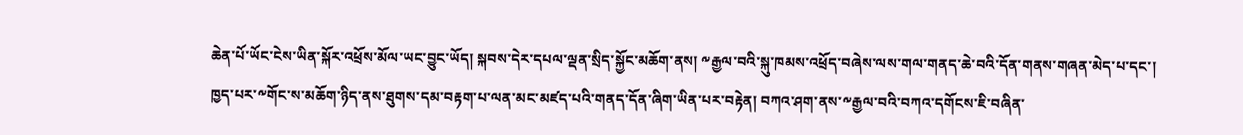ཆེན་པོ་ཡོང་ངེས་ཡིན་སྐོར་འཕྲོས་མོལ་ཡང་བྱུང་ཡོད། སྐབས་དེར་དཔལ་ལྡན་སྲིད་སྐྱོང་མཆོག་ནས། ༸རྒྱལ་བའི་སྐུ་ཁམས་འཕྲོད་བཞེས་ལས་གལ་གནད་ཆེ་བའི་དོན་གནས་གཞན་མེད་པ་དང་།
ཁྱད་པར་༸གོང་ས་མཆོག་ཉིད་ནས་ཐུགས་དམ་བརྟག་པ་ལན་མང་མཛད་པའི་གནད་དོན་ཞིག་ཡིན་པར་བརྟེན། བཀའ་ཤག་ནས་༸རྒྱལ་བའི་བཀའ་དགོངས་ཇི་བཞིན་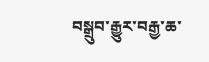བསྒྲུབ་རྒྱུར་བརྒྱ་ཆ་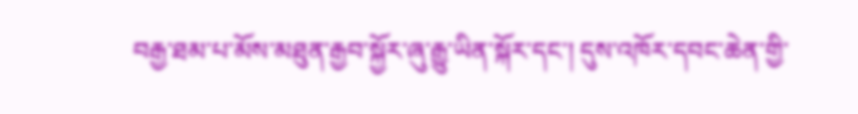བརྒྱ་ཐམ་པ་མོས་མཐུན་རྒྱབ་སྐྱོར་ཞུ་རྒྱུ་ཡིན་སྐོར་དང་། དུས་འཁོར་དབང་ཆེན་གྱི་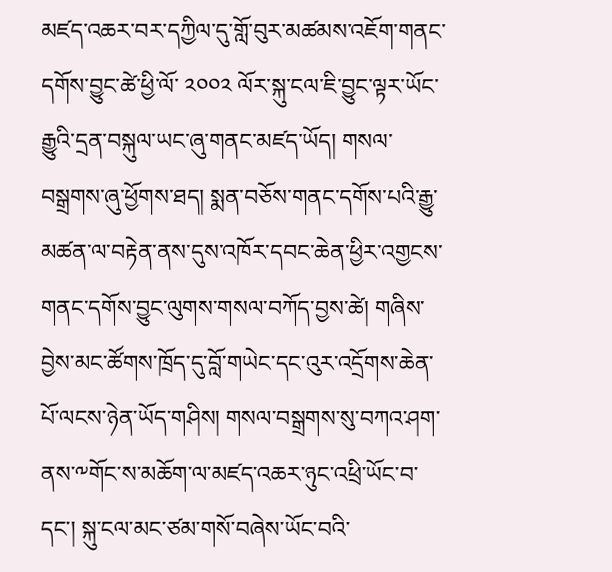མཛད་འཆར་བར་དཀྱིལ་དུ་གློ་བུར་མཚམས་འཇོག་གནང་དགོས་བྱུང་ཚེ་ཕྱི་ལོ་ ༢༠༠༢ ལོར་སྐུ་ངལ་ཇི་བྱུང་ལྟར་ཡོང་རྒྱུའི་དྲན་བསྐུལ་ཡང་ཞུ་གནང་མཛད་ཡོད། གསལ་བསྒྲགས་ཞུ་ཕྱོགས་ཐད། སྨན་བཅོས་གནང་དགོས་པའི་རྒྱུ་མཚན་ལ་བརྟེན་ནས་དུས་འཁོར་དབང་ཆེན་ཕྱིར་འགྱངས་གནང་དགོས་བྱུང་ལུགས་གསལ་བཀོད་བྱས་ཚེ། གཞིས་བྱེས་མང་ཚོགས་ཁྲོད་དུ་བློ་གཡེང་དང་འུར་འདྲོགས་ཆེན་པོ་ལངས་ཉེན་ཡོད་གཤིས། གསལ་བསྒྲགས་སུ་བཀའ་ཤག་ནས་༸གོང་ས་མཆོག་ལ་མཛད་འཆར་ཉུང་འཕྲི་ཡོང་བ་དང་། སྐུ་ངལ་མང་ཙམ་གསོ་བཞེས་ཡོང་བའི་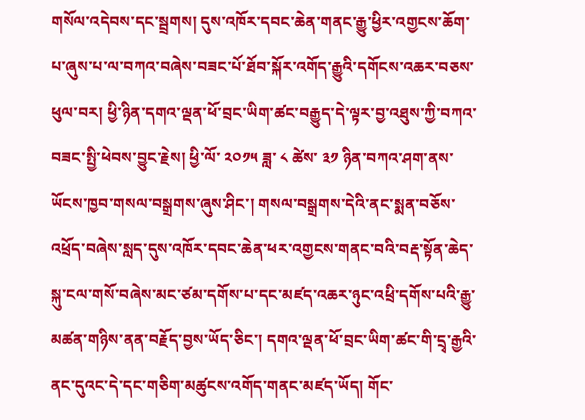གསོལ་འདེབས་དང་སྦྲགས། དུས་འཁོར་དབང་ཆེན་གནང་རྒྱུ་ཕྱིར་འགྱངས་ཆོག་པ་ཞུས་པ་ལ་བཀའ་བཞེས་བཟང་པོ་ཐོབ་སྐོར་འགོད་རྒྱུའི་དགོངས་འཆར་བཅས་ཕུལ་བར། ཕྱི་ཉིན་དགའ་ལྡན་ཕོ་བྲང་ཡིག་ཚང་བརྒྱུད་དེ་ལྟར་བྱ་འཐུས་ཀྱི་བཀའ་བཟང་སྤྱི་ཕེབས་བྱུང་རྗེས། ཕྱི་ལོ་ ༢༠༡༥ ཟླ་ ༨ ཚེས་ ༣༡ ཉིན་བཀའ་ཤག་ནས་ཡོངས་ཁྱབ་གསལ་བསྒྲགས་ཞུས་ཤིང་། གསལ་བསྒྲགས་དེའི་ནང་སྨན་བཅོས་འཕྲོད་བཞེས་སླད་དུས་འཁོར་དབང་ཆེན་ཕར་འགྱངས་གནང་བའི་བརྡ་སྟོན་ཆེད་སྐུ་ངལ་གསོ་བཞེས་མང་ཙམ་དགོས་པ་དང་མཛད་འཆར་ཉུང་འཕྲི་དགོས་པའི་རྒྱུ་མཚན་གཉིས་ནན་བརྗོད་བྱས་ཡོད་ཅིང་། དགའ་ལྡན་ཕོ་བྲང་ཡིག་ཚང་གི་དྲྭ་རྒྱའི་ནང་དུའང་དེ་དང་གཅིག་མཚུངས་འགོད་གནང་མཛད་ཡོད། གོང་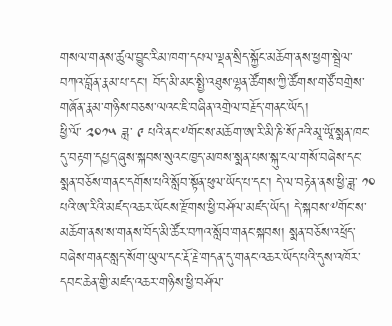གསལ་གནས་ཚུལ་བྱུང་རིམ་ཁག་དཔལ་ལྡན་སྲིད་སྐྱོང་མཆོག་ནས་ཕྱག་སྦྲེལ་བཀའ་བློན་རྣམ་པ་དང་། བོད་མི་མང་སྤྱི་འཐུས་ལྷན་ཚོགས་ཀྱི་ཚོགས་གཙོ་བགྲེས་གཞོན་རྣམ་གཉིས་བཅས་ལའང་ཇི་བཞིན་འགྲེལ་བརྗོད་གནང་ཡོད།
ཕྱི་ལོ་ ༢༠༡༥ ཟླ་ ༩ པའི་ནང་༸གོང་ས་མཆོག་ཨ་རི་མི་ཎི་སོ་ཌའི་མཱ་ཡཱོ་སྨན་ཁང་དུ་བརྟག་དཔྱད་ཞུས་སྐབས་སུའང་ཁྱད་མཁས་སྨན་པས་སྐུ་ངལ་གསོ་བཞེས་དང་སྨན་བཅོས་གནང་དགོས་པའི་སློབ་སྟོན་ཕུལ་ཡོད་པ་དང་། དེ་ལ་བརྟེན་ནས་ཕྱི་ཟླ་ ༡༠ པའི་ཨ་རིའི་མཛད་འཆར་ཡོངས་རྫོགས་ཕྱི་བཤོལ་མཛད་ཡོད། དེ་སྐབས་༸གོང་ས་མཆོག་ནས་ས་གནས་བོད་མི་ཚོར་བཀའ་སློབ་གནང་སྐབས། སྨན་བཅོས་འཕྲོད་བཞེས་གནང་སླད་སོག་ཡུལ་དང་རྡོ་རྗེ་གདན་དུ་གནང་འཆར་ཡོད་པའི་དུས་འཁོར་དབང་ཆེན་གྱི་མཛད་འཆར་གཉིས་ཕྱི་བཤོལ་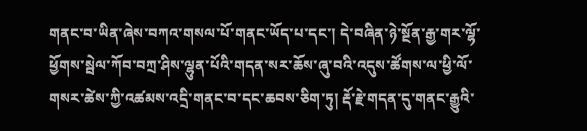གནང་བ་ཡིན་ཞེས་བཀའ་གསལ་པོ་གནང་ཡོད་པ་དང་། དེ་བཞིན་ཉེ་སྔོན་རྒྱ་གར་ལྷོ་ཕྱོགས་སྦེལ་ཀོབ་བཀྲ་ཤིས་ལྷུན་པོའི་གདན་སར་ཆོས་ཞུ་བའི་འདུས་ཚོགས་ལ་ཕྱི་ལོ་གསར་ཚེས་ཀྱི་འཚམས་འདྲི་གནང་བ་དང་ཆབས་ཅིག་ཏུ། རྡོ་རྗེ་གདན་དུ་གནང་རྒྱུའི་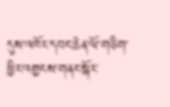དུས་འཁོར་དབང་ཆེན་ལོ་གཅིག་ཕྱིར་འགྱངས་གནང་སྐོར་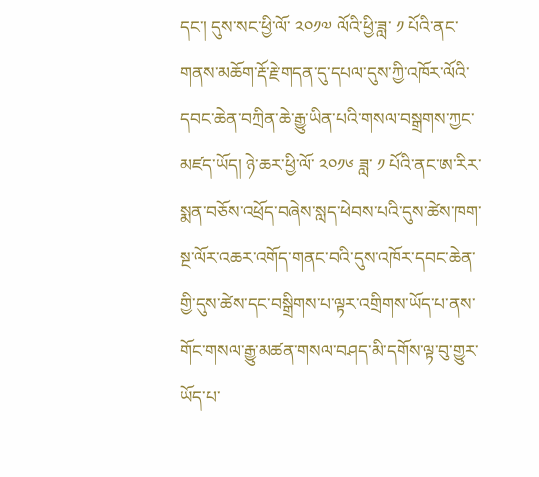དང་། དུས་སང་ཕྱི་ལོ་ ༢༠༡༧ ལོའི་ཕྱི་ཟླ་ ༡ པོའི་ནང་གནས་མཆོག་རྡོ་རྗེ་གདན་དུ་དཔལ་དུས་ཀྱི་འཁོར་ལོའི་དབང་ཆེན་བཀྲིན་ཆེ་རྒྱུ་ཡིན་པའི་གསལ་བསྒྲགས་ཀྱང་མཛད་ཡོད། ཉེ་ཆར་ཕྱི་ལོ་ ༢༠༡༦ ཟླ་ ༡ པོའི་ནང་ཨ་རིར་སྨན་བཅོས་འཕྲོད་བཞེས་སླད་ཕེབས་པའི་དུས་ཚེས་ཁག་སྔ་ལོར་འཆར་འགོད་གནང་བའི་དུས་འཁོར་དབང་ཆེན་གྱི་དུས་ཚེས་དང་བསྒྲིགས་པ་ལྟར་འགྲིགས་ཡོད་པ་ནས་གོང་གསལ་རྒྱུ་མཚན་གསལ་བཤད་མི་དགོས་ལྟ་བུ་གྱུར་ཡོད་པ་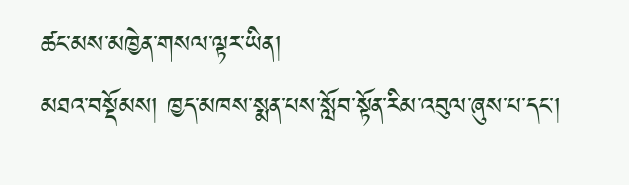ཚང་མས་མཁྱེན་གསལ་ལྟར་ཡིན།
མཐའ་བསྡོམས། ཁྱད་མཁས་སྨན་པས་སློབ་སྟོན་རིམ་འབུལ་ཞུས་པ་དང་།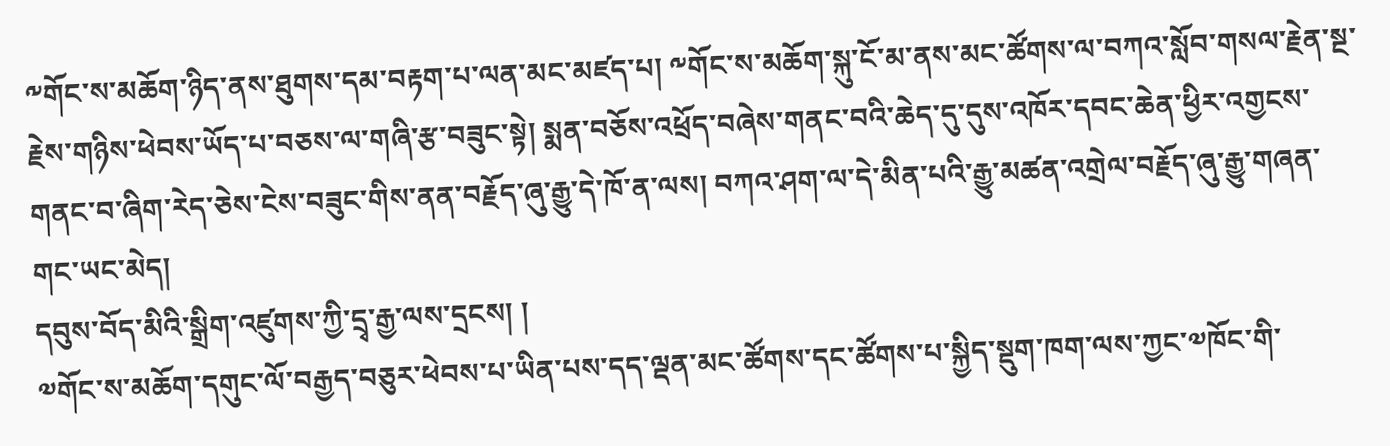༸གོང་ས་མཆོག་ཉིད་ནས་ཐུགས་དམ་བརྟག་པ་ལན་མང་མཛད་པ། ༸གོང་ས་མཆོག་སྐུ་ངོ་མ་ནས་མང་ཚོགས་ལ་བཀའ་སློབ་གསལ་རྗེན་སྔ་རྗེས་གཉིས་ཕེབས་ཡོད་པ་བཅས་ལ་གཞི་རྩ་བཟུང་སྟེ། སྨན་བཅོས་འཕྲོད་བཞེས་གནང་བའི་ཆེད་དུ་དུས་འཁོར་དབང་ཆེན་ཕྱིར་འགྱངས་གནང་བ་ཞིག་རེད་ཅེས་ངེས་བཟུང་གིས་ནན་བརྗོད་ཞུ་རྒྱུ་དེ་ཁོ་ན་ལས། བཀའ་ཤག་ལ་དེ་མིན་པའི་རྒྱུ་མཚན་འགྲེལ་བརྗོད་ཞུ་རྒྱུ་གཞན་གང་ཡང་མེད།
དབུས་བོད་མིའི་སྒྲིག་འཛུགས་ཀྱི་དྲྭ་རྒྱ་ལས་དྲངས། །
༧གོང་ས་མཆོག་དགུང་ལོ་བརྒྱད་བཅུར་ཕེབས་པ་ཡིན་པས་དད་ལྡན་མང་ཚོགས་དང་ཚོགས་པ་སྐྱིད་སྡུག་ཁག་ལས་ཀྱང་༧ཁོང་གི་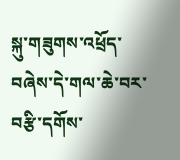སྐུ་གཟུགས་འཕྲོད་བཞེས་དེ་གལ་ཆེ་བར་བརྩི་དགོས་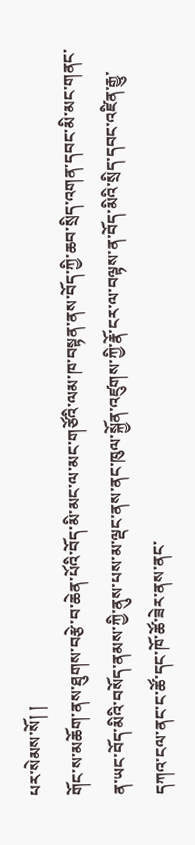པར་སེམས་སོ། །
གོང་ས་མཆོག་ནས་ཐུགས་བརྩེ་བ་ཆེན་པོའི་བོད་མི་མང་ལ་མང་གཙོའི་ལམ་ཁ་བསྟན་ནས་བོད་ཀྱི་ཆབ་སྲིད་འགན་དབང་མི་མང་གནང་ན་ཡང་བོད་མིའི་བསོད་ནམས་ཀྱི་ནུས་པས་མ་ལྡང་ནས་ནང་ཁུལ་སྐྱོན་འཛུགས་ཀྱི་རྣོ་ངར་ལ་བལྟས་ན་བོད་མིའི་སྲིད་དབང་འཛིན་རྒྱུ་དཀའ་ངལ་ནང་ང་ཚོ་དང་ཁོ་ཚོ་ཟེར་ནས་ནང་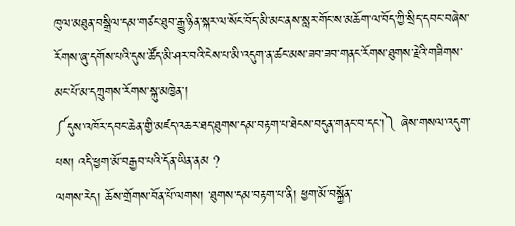ཁུལ་མཐུན་བསྒྲིལ་དམ་གཙང་ཐུབ་རྒྱུ་ཉིན་སྐར་ལ་སོང་བོད་མི་མང་ནས་སླར་གོང་ས་མཆོག་ལ་བོད་ཀྱི་སྲིད་དབང་བཞེས་རོགས་ཞུ་དགོས་པའི་དུས་ཚོད་མི་ཤར་བའི་ངེས་པ་མི་འདུག་ན་ཚང་མས་ཟབ་ཟབ་གནང་རོགས་ཐུགས་རྗེའི་གཟིགས་མང་པོ་མ་དཀྲུགས་རོགས་སྐུ་མཁྱེན་།
༼དུས་འཁོར་དབང་ཆེན་གྱི་མཛད་འཆར་ཐད་ཐུགས་དམ་བརྟག་པ་ཐེངས་བདུན་གནང་བ་དང་།༽ ཞེས་གསལ་འདུག་པས། འདི་ཕྱག་མོ་བརྒྱབ་པའི་དོན་ཡིན་ནམ ?
ལགས་རེད། ཆོས་གྲོགས་བོན་པོ་ལགས། ་ཐུགས་དམ་བརྟག་པ་ནི། ཕྱག་མོ་བསྐྱོན་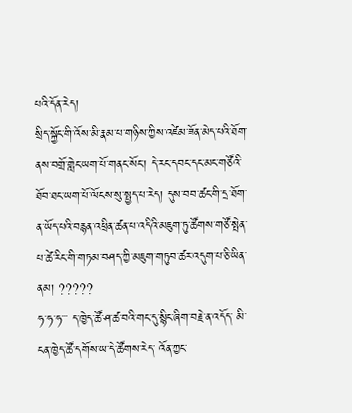པའི་དོན་རེད།
སྲིད་སྐྱོང་གི་འོས་མི་རྣམ་པ་གཉིས་ཀྱིས་འཛེམ་ཟོན་མེད་པའི་ཐོག་ནས་བགྲོ་གླེང་ཡག་པོ་གནང་སོང་། དེ་རང་དབང་དང་མང་གཙོའི་ཐོབ་ཐང་ཡག་པོ་ལོངས་སུ་སྤྱད་པ་རེད། དུས་བབ་ཚང་གི་དྲ་ཐོག་ན་ཡོད་པའི་བརྙན་འཕྲིན་ཚན་པ་འདིའི་མཇུག་ཏུ་ཚོགས་གཙོ་སྤེན་པ་ཚེ་རིང་གི་གཏམ་བཤད་ཀྱི་མཇུག་གཏུབ་ཚར་འདུག་པ་ཅི་ཡིན་ནམ། ?????
ཧ་ཧ་ཧ་་་ ད་ཁྱེད་ཚོ་ཤ་ཚ་བའི་གང་དུ་སྙིང་ཞིག་བརྗེ་ན་འདོད་ མི་ངན་ཁྱེད་ཚོ་དགོས་ཡ་དེ་ཚོགས་རེད་ འོན་ཀྱང་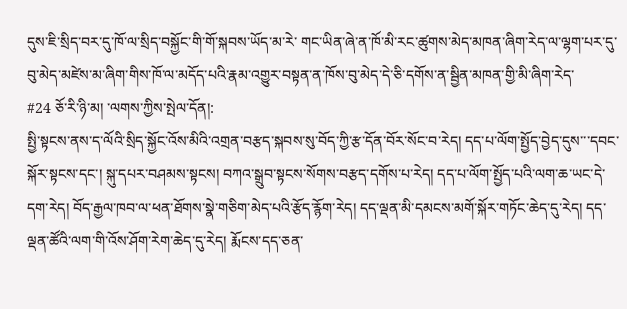དུས་ཇི་སྲིད་བར་དུ་ཁོ་ལ་སྲིད་བསྐྱོང་གི་གོ་སྐབས་ཡོད་མ་རེ་ གང་ཡིན་ཞེ་ན་ཁོ་མི་རང་ཚུགས་མེད་མཁན་ཞིག་རེད་ལ་ལྷག་པར་དུ་བུ་མེད་མཛེས་མ་ཞིག་གིས་ཁོ་ལ་མདོད་པའི་རྣམ་འགྱུར་བསྟན་ན་ཁོས་བུ་མེད་དེ་ཅི་དགོས་ན་སྦྱིན་མཁན་གྱི་མི་ཞིག་རེད་
#24 ཅོ་རི་ཉི་མ། ་ལགས་ཀྱིས་སྤེལ་དོན།:
སྤྱི་སྟངས་ནས་ད་ལོའི་སྲིད་སྐྱོང་འོས་མིའི་འགྲན་བརྩད་སྐབས་སུ་བོད་ཀྱི་རྩ་དོན་བོར་སོང་བ་རེད། དད་པ་ལོག་སྤྱོད་བྱེད་དུས་་་དབང་སྐོར་སྟངས་དང་། སྐུ་དཔར་བཤམས་སྟངས། བཀའ་སྒྲུབ་སྟངས་སོགས་བརྩད་དགོས་པ་རེད། དད་པ་ལོག་སྤྱོད་པའི་ལག་ཆ་ཡང་དེ་དག་རེད། བོད་རྒྱལ་ཁབ་ལ་ཕན་ཐོགས་སྣེ་གཅིག་མེད་པའི་རྩོད་རྙོག་རེད། དད་ལྡན་མི་དམངས་མགོ་སྐོར་གཏོང་ཆེད་དུ་རེད། དད་ལྡན་ཚོའི་ལག་གི་འོས་ཤོག་རེག་ཆེད་དུ་རེད། རྨོངས་དད་ཅན་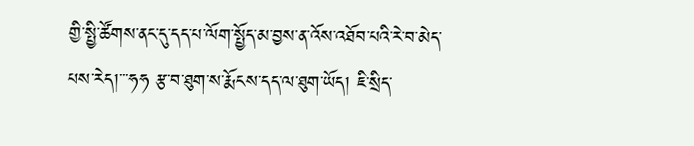གྱི་སྤྱི་ཚོགས་ནང་དུ་དད་པ་ལོག་སྤྱོད་མ་བྱས་ན་འོས་འཐོབ་པའི་རེ་བ་མེད་པས་རེད།་་་ཧཧ རྩ་བ་ཐུག་ས་རྨོངས་དད་ལ་ཐུག་ཡོད། ཇི་སྲིད་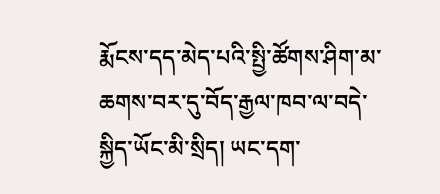རྨོངས་དད་མེད་པའི་སྤྱི་ཚོགས་ཤིག་མ་ཆགས་བར་དུ་བོད་རྒྱལ་ཁབ་ལ་བདེ་སྐྱིད་ཡོང་མི་སྲིད། ཡང་དག་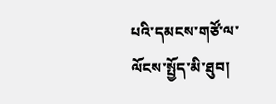པའི་དམངས་གཙོ་ལ་ལོངས་སྤྱོད་མི་ཐུབ།